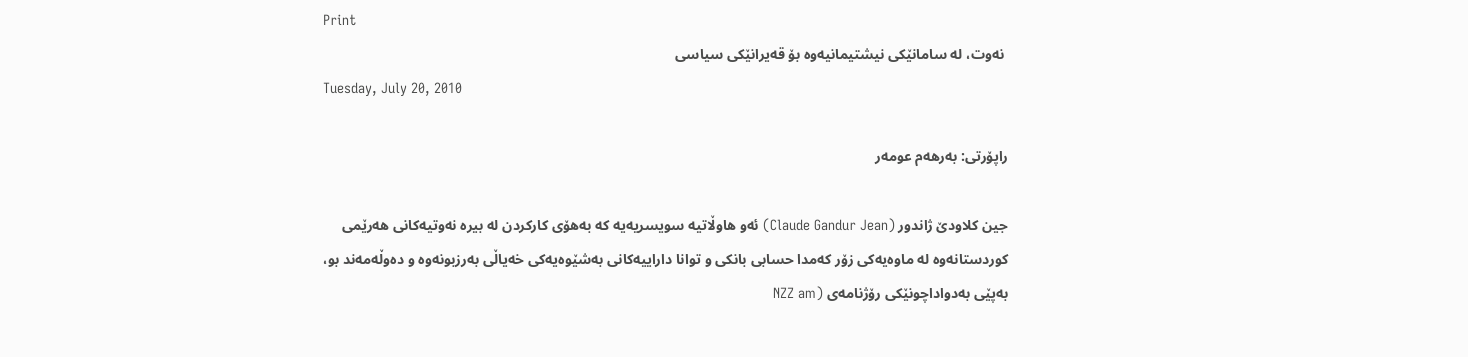Print
 نه‌وت، له‌ سامانێكی نیشتیمانیه‌وه‌ بۆ قه‌یرانێكی سیاسی
Tuesday, July 20, 2010

راپۆرتی: به‌رهه‌م عومه‌ر

جین كلاودێ‌ ژاندور (Claude Gandur Jean) ئه‌و هاوڵاتیه‌ سویسریه‌یه‌ كه‌ به‌هۆی كاركردن له‌ بیره‌ نه‌وتیه‌كانی هه‌رێمی كوردستانه‌وه‌ له‌ ماوه‌یه‌كی زۆر كه‌مدا حسابی بانكی و توانا داراییه‌كانی به‌شێوه‌یه‌كی خه‌یاڵی به‌رزبونه‌وه‌ و ده‌وڵه‌مه‌ند بو، به‌پێی به‌دواداچونێكی رۆژنامه‌ی (NZZ am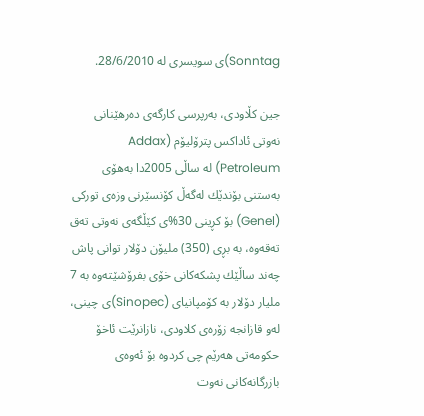Sonntag)ی سویسری له‌ 28/6/2010.

جین كڵاودی، به‌رپرسی كارگه‌ی ده‌رهێنانی نه‌وتی ئاداكس پترۆلیۆم (Addax Petroleum) له‌ ساڵی 2005دا به‌هۆی به‌ستنی بۆندێك له‌گه‌ڵ كۆنسێرنی وزه‌ی توركی (Genel) بۆ كڕینی 30%ی كێڵگه‌ی نه‌وتی ته‌ق ته‌قه‌وه‌، به‌ بڕی (350) ملیۆن دۆلار توانی پاش چه‌ند ساڵێك پشكه‌كانی خۆی بفرۆشێته‌وه‌ به‌ 7 ملیار دۆلار به‌ كۆمپانیای (Sinopec)ی چینی، له‌و قازانجه‌ زۆره‌ی كلاودی، نازانرێت ئاخۆ حكومه‌تی هه‌رێم چی كردوه‌ بۆ ئه‌وه‌ی بازرگانه‌كانی نه‌وت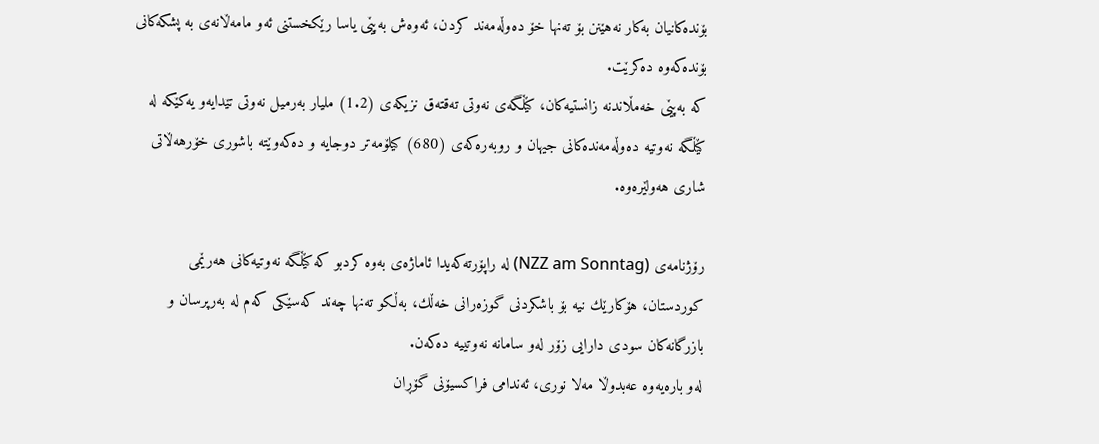بۆنده‌كانیان به‌كار نه‌هێنن بۆ ته‌نها خۆ ده‌وڵه‌مه‌ند كردن، ئه‌وه‌ش به‌پێی یاسا رێكخستنی ئه‌و مامه‌ڵانه‌ی به‌ پشكه‌كانی بۆنده‌كه‌وه‌ ده‌كرێت.
كه‌ به‌پێی خه‌مڵاندنه‌ زانستیه‌كان، كێڵگه‌ی نه‌وتی ته‌قته‌ق نزیكه‌ی (1.2) ملیار به‌رمیل نه‌وتی تێدایه‌‌و یه‌كێكه‌ له‌ كێڵگه‌ نه‌وتیه‌ ده‌وڵه‌مه‌نده‌كانی جیهان و روبه‌ره‌كه‌ی (680) كیلۆمه‌تر دوجایه ‌و ده‌كه‌وێته‌ باشوری خۆرهه‌ڵاتی شاری هه‌ولێره‌وه‌.

رۆژنامه‌ی (NZZ am Sonntag) له‌ راپۆرته‌كه‌یدا ئاماژه‌ی به‌وه‌ كردبو كه‌ كێڵگه‌ نه‌وتیه‌كانی هه‌رێمی كوردستان، هۆكارێك نیه‌ بۆ باشكردنی گوزه‌رانی خه‌ڵك، به‌ڵكو ته‌نها چه‌ند كه‌سێكی كه‌م له‌ به‌رپرسان و بازرگانه‌كان سودی دارایی زۆر له‌و سامانه‌ نه‌وتییه‌ ده‌كه‌ن.
له‌و باره‌یه‌وه‌ عه‌بدوڵا مه‌لا نوری، ئه‌ندامی فراكسیۆنی گۆڕان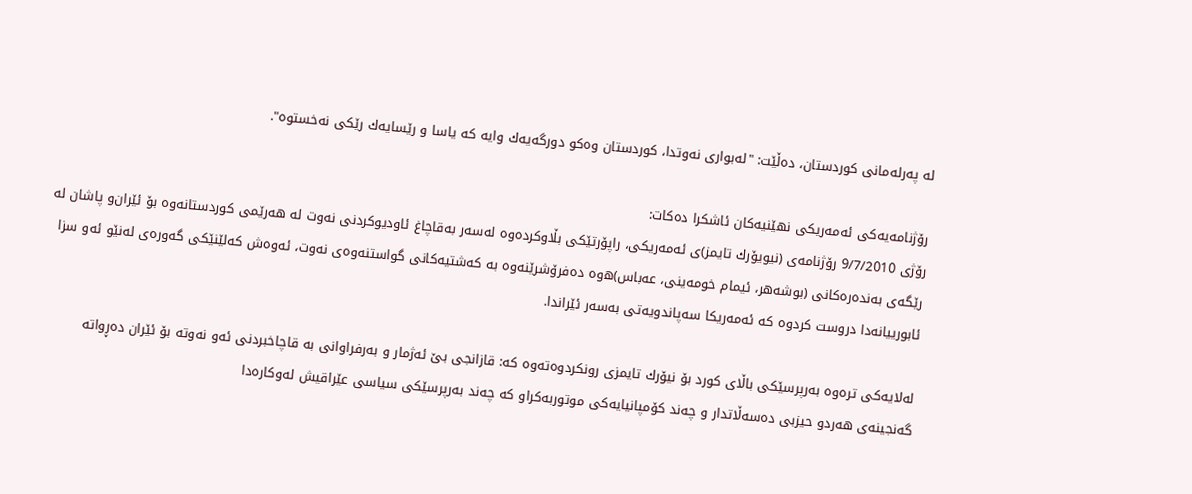له‌ په‌رله‌مانی كوردستان، ده‌ڵێت: "له‌بواری نه‌وتدا، كوردستان وه‌كو دورگه‌یه‌ك وایه‌ كه‌ یاسا و رێسایه‌ك رێكی نه‌خستوه‌".

رۆژنامه‌یه‌كی ئه‌مه‌ریكی نهێنیه‌كان ئاشكرا ده‌كات:
رۆژی 9/7/2010 رۆژنامه‌ی (نیویۆرك تایمز)ی ئه‌مه‌ریكی، راپۆرتێكی بڵاوكرده‌وه‌ له‌سه‌ر به‌قاچاغ ئاودیوكردنی نه‌وت له‌ هه‌رێمی كوردستانه‌وه‌ بۆ ئێران‌و پاشان له‌ رێگه‌ی به‌نده‌ره‌كانی (بوشه‌هر، ئیمام خومه‌ینی، عه‌باس)ه‌وه‌ ده‌فرۆشرێنه‌وه‌ به‌ كه‌شتیه‌كانی گواستنه‌وه‌ی نه‌وت، ئه‌وه‌ش كه‌لێنێكی گه‌وره‌ی له‌نێو ئه‌و سزا ئابورییانه‌دا دروست كردوه‌ كه‌ ئه‌مه‌ریكا سه‌پاندویه‌تی به‌سه‌ر ئێراندا.

له‌لایه‌كی تره‌وه‌ به‌رپرسێكی باڵای‌ كورد بۆ نیۆرك تایمزی‌ رونكردوه‌ته‌وه‌ كه‌: قازانجی‌ بێ ئه‌ژمار و به‌رفراوانی‌ به‌ قاچاخبردنی ئه‌و نه‌وته‌ بۆ ئێران ده‌ڕواته‌ گه‌نجینه‌ی‌ هه‌ردو حیزبی ده‌سه‌ڵاتدار و چه‌ند كۆمپانیایه‌كی موتوربه‌كراو كه‌ چه‌ند به‌رپرسێكی سیاسی عێراقیش له‌وكاره‌دا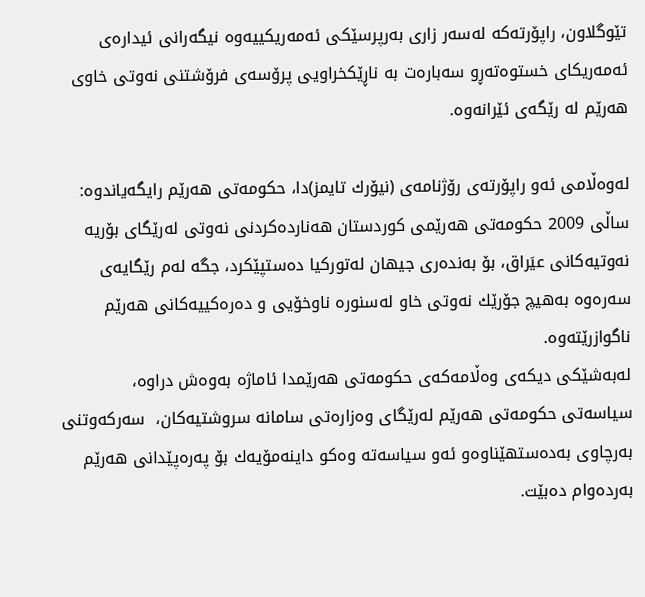تێوگلاون، راپۆرته‌كه‌ له‌سه‌ر زاری به‌رپرسێكی ئه‌مه‌ریكییه‌وه‌ نیگه‌رانی ئیداره‌ی ئه‌مه‌ریكای خستوه‌ته‌ڕو سه‌باره‌ت به‌ ناڕێكخراویی پرۆسه‌ی فرۆشتنی نه‌وتی خاوی هه‌رێم له‌ رێگه‌ی ئێرانه‌وه‌.

له‌وه‌ڵامی ئه‌و راپۆرته‌ی رۆژنامه‌ی (نیۆرك تایمز)دا، حکومه‌تی هه‌رێم رایگه‌یاندوه‌: ساڵی 2009 حكومه‌تی هه‌رێمی كوردستان هه‌نارده‌كردنی نه‌وتی له‌رێگای بۆریه‌ نه‌وتیه‌كانی عیَراق، بۆ به‌نده‌ری جیهان له‌توركیا ده‌ستپێكرد، جگه‌ له‌م رێگایه‌ی سه‌ره‌وه‌ به‌هیچ جۆرێك نه‌وتی خاو له‌سنوره‌ ناوخۆیی و ده‌ره‌كییه‌كانی هه‌رێم ناگوازرێته‌وه‌.
له‌به‌شێکی دیکه‌ی وه‌ڵامه‌که‌ی حکومه‌تی هه‌رێمدا ئاماژه‌ به‌وه‌ش دراوه‌، سیاسه‌تی حكومه‌تی هه‌رێم له‌رێگای وه‌زاره‌تی سامانه‌ سروشتیه‌كان،  سه‌ركه‌وتنی به‌رچاوی به‌ده‌ستهێناوه‌و ئه‌و سیاسه‌ته‌ وه‌كو داینه‌مۆیه‌ك بۆ په‌ره‌پێدانی هه‌رێم به‌رده‌وام ده‌بێت.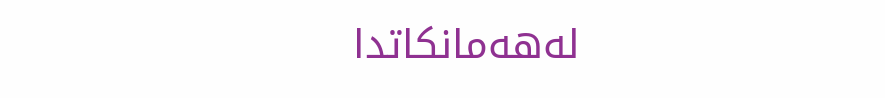له‌هه‌مانکاتدا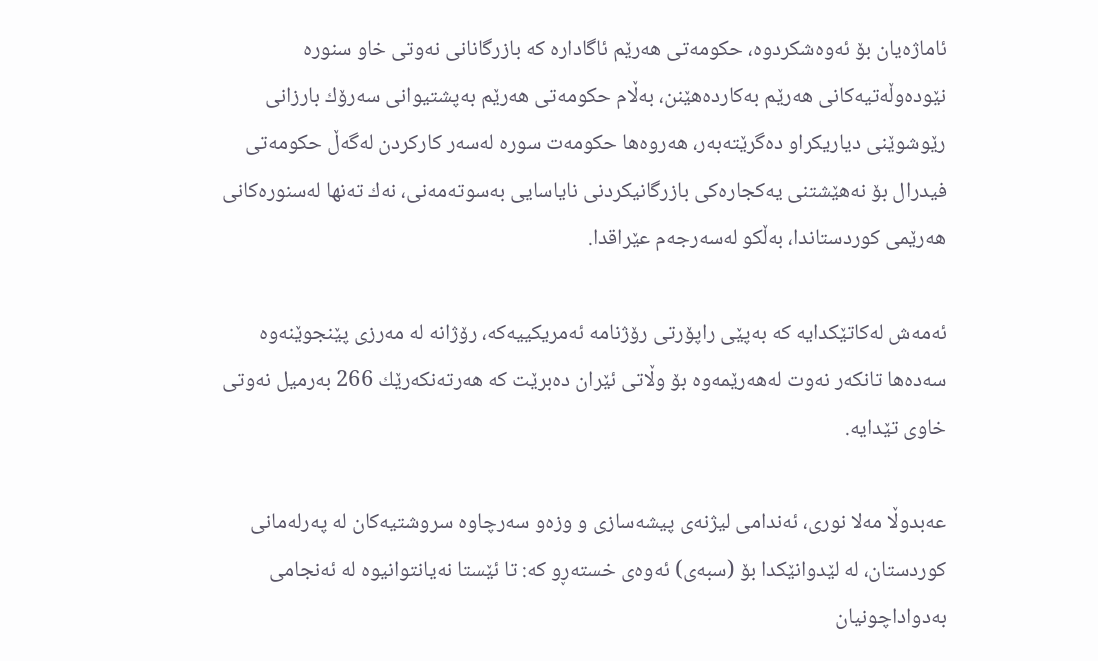ئاماژه‌یان بۆ ئه‌وه‌شکردوه‌، حكومه‌تی هه‌رێم ئاگاداره‌ كه ‌بازرگانانی نه‌وتی خاو سنوره‌ نێوده‌وڵه‌تیه‌كانی هه‌رێم به‌كارده‌هێنن، به‌ڵام حكومه‌تی هه‌رێم به‌پشتیوانی سه‌رۆك بارزانی رێوشوێنی دیاریكراو ده‌گرێته‌به‌ر، هه‌روه‌ها حکومه‌ت سوره‌ له‌سه‌ر كاركردن له‌گه‌ڵ حكومه‌تی فیدرال بۆ نه‌هێشتنی یه‌كجاره‌كی بازرگانیكردنی نایاسایی به‌سوته‌مه‌نی‌، نه‌ك ته‌نها له‌سنوره‌كانی هه‌رێمی كوردستاندا، به‌ڵكو له‌سه‌رجه‌م عێراقدا.

ئه‌مه‌ش له‌کاتێکدایه‌ که‌ به‌پێی راپۆرتی رۆژنامه‌ ئه‌مریکییه‌که‌، رۆژانه‌ له‌ مه‌رزی‌ پێنجوێنه‌وه‌ سه‌ده‌ها تانکه‌ر نه‌وت له‌هه‌رێمه‌وه‌ بۆ وڵاتی ئێران ده‌برێت كه‌ هه‌رته‌نكه‌رێك 266 به‌رمیل نه‌وتی‌ خاوی‌ تێدایه‌.

عه‌بدوڵا مه‌لا نوری، ئه‌ندامی‌ لیژنه‌ی‌ پیشه‌سازی و وزه‌و سه‌رچاوه‌ سروشتیه‌كان له‌ په‌رله‌مانی‌ كوردستان، له‌ لێدوانێكدا بۆ (سبه‌ی‌) ئه‌وه‌ی‌ خسته‌ڕو كه‌: تا ئێستا نه‌یانتوانیوه‌ له‌ ئه‌نجامی‌ به‌دواداچونیان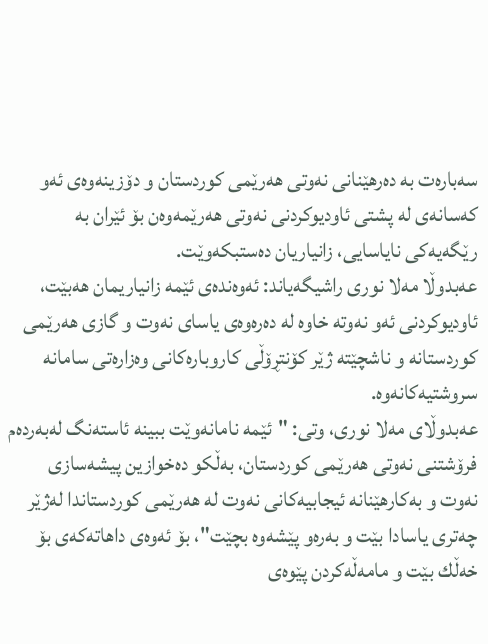سه‌باره‌ت به‌ ده‌رهێنانی‌ نه‌وتی‌ هه‌رێمی‌ كوردستان و دۆزینه‌وه‌ی‌ ئه‌و كه‌سانه‌ی‌ له‌ پشتی‌ ئاودیوكردنی نه‌وتی‌ هه‌رێمه‌وه‌ن بۆ ئێران به‌ رێگه‌یه‌كی نایاسایی، زانیاریان ده‌ستبكه‌وێت.
عه‌بدوڵا مه‌لا نوری‌ راشیگه‌یاند: ئه‌وه‌نده‌ی‌ ئێمه‌ زانیاریمان هه‌بێت، ئاودیوكردنی ئه‌و نه‌وته‌ خاوه‌ له‌ ده‌ره‌وه‌ی‌ یاسای‌ نه‌وت و گازی‌ هه‌رێمی‌ كوردستانه‌ و ناشچێته‌ ژێر كۆنتڕۆڵی كاروباره‌كانی‌ وه‌زاره‌تی سامانه‌ سروشتیه‌كانه‌وه‌.
عه‌بدوڵای مه‌لا نوری، وتی: "ئێمه‌ نامانه‌وێت ببینه‌ ئاسته‌نگ له‌به‌رده‌م فرۆشتنی نه‌وتی هه‌رێمی كوردستان، به‌ڵكو ده‌خوازین پیشه‌سازی نه‌وت و به‌كارهێنانه‌ ئیجابیه‌كانی نه‌وت له‌ هه‌رێمی كوردستاندا له‌ژێر چه‌تری یاسادا بێت و به‌ره‌و پێشه‌وه‌ بچێت"، بۆ ئه‌وه‌ی داهاته‌كه‌ی بۆ خه‌ڵك بێت و مامه‌ڵه‌كردن پێوه‌ی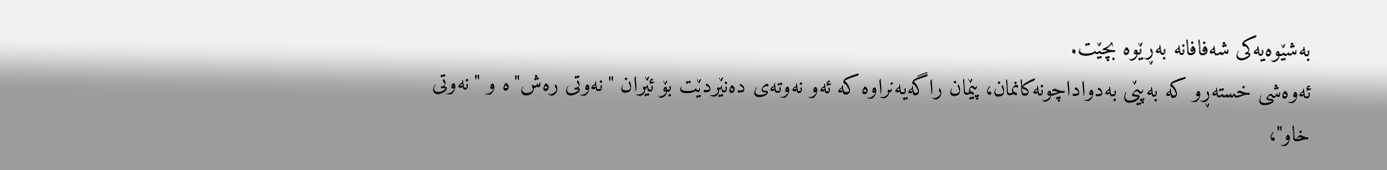به‌شێوه‌یه‌كی شه‌فافانه‌ به‌ڕێوه‌ بچێت.
ئه‌وه‌شی خسته‌ڕو كه‌ به‌پێی به‌دواداچونه‌كانمان، پێمان راگه‌یه‌نراوه‌ كه‌ ئه‌و نه‌وته‌ی ده‌نێردێت بۆ ئێران "نه‌وتی ره‌ش"ه‌ و "نه‌وتی خاو"،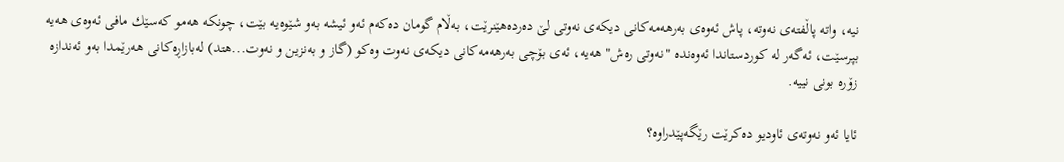نیه‌، واته‌ پاڵفته‌ی نه‌وته‌، پاش ئه‌وه‌ی به‌رهه‌مه‌كانی دیكه‌ی نه‌وتی لێ ده‌رده‌هێنرێت، به‌ڵام گومان ده‌كه‌م ئه‌و ئیشه‌ به‌و شێوه‌یه‌ بێت، چونكه‌ هه‌مو كه‌سێك مافی ئه‌وه‌ی هه‌یه‌ بپرسێت، ئه‌گه‌ر له‌ كوردستاندا ئه‌وه‌نده‌ "نه‌وتی ره‌ش" هه‌یه‌، ئه‌ی بۆچی به‌رهه‌مه‌كانی دیكه‌ی نه‌وت وه‌كو (گاز و به‌نزین و نه‌وت...هتد) له‌بازاڕه‌كانی هه‌رێمدا به‌و ئه‌ندازه‌ زۆره‌ بونی نییه‌.

ئایا ئه‌و نه‌وته‌ی ئاودیو ده‌كرێت رێگه‌پێدراوه‌؟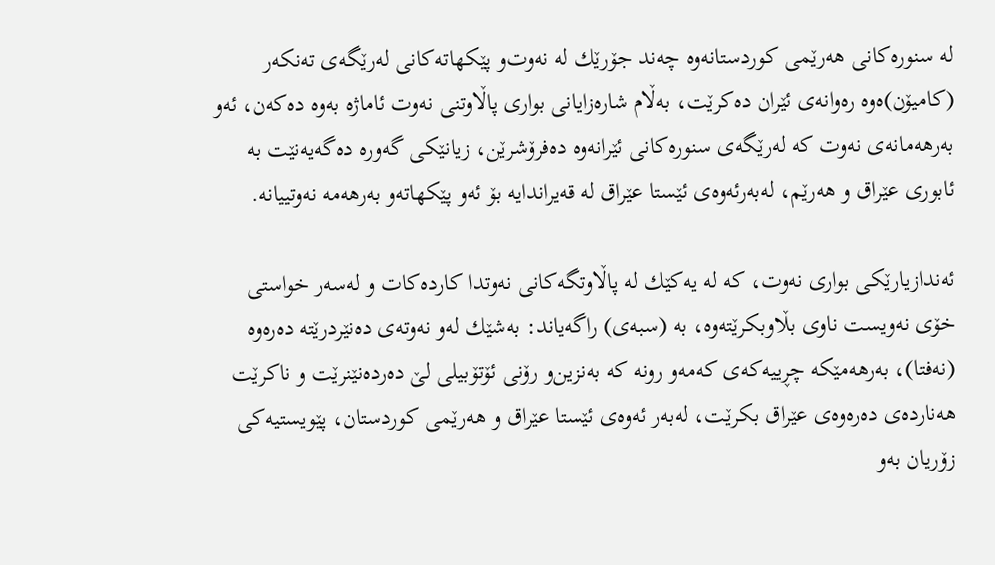له‌ سنوره‌كانی هه‌رێمی كوردستانه‌وه‌ چه‌ند جۆرێك له‌ نه‌وت‌و پێكهاته‌كانی له‌رێگه‌ی ته‌نكه‌ر (كامیۆن)ه‌وه‌ ره‌وانه‌ی ئێران ده‌كرێت، به‌ڵام شاره‌زایانی بواری پاڵاوتنی نه‌وت ئاماژه‌ به‌وه‌ ده‌كه‌ن، ئه‌و به‌رهه‌مانه‌ی نه‌وت كه‌ له‌رێگه‌ی سنوره‌كانی ئێرانه‌وه‌ ده‌فرۆشرێن، زیانێكی گه‌وره‌ ده‌گه‌یه‌نێت به‌ ئابوری عێراق و هه‌رێم، له‌به‌رئه‌وه‌ی ئێستا عێراق له‌ قه‌یراندایه‌ بۆ ئه‌و پێكهاته‌‌و به‌رهه‌مه‌ نه‌وتییانه‌.

ئه‌ندازیارێكی بواری نه‌وت، كه‌ له‌ یه‌كێك له‌ پاڵاوتگه‌كانی نه‌وتدا كارده‌كات و له‌سه‌ر خواستی خۆی نه‌ویست ناوی بڵاوبكرێته‌وه‌، به‌ (سبه‌ی) راگه‌یاند: به‌شێك له‌و نه‌وته‌ی ده‌نێردرێته‌ ده‌ره‌وه‌ (نه‌فتا)، به‌رهه‌مێكه‌ چڕییه‌كه‌ی كه‌مه‌‌و رونه‌ كه‌ به‌نزین‌و رۆنی ئۆتۆبیلی لێ ده‌رده‌نێنرێت و ناكرێت هه‌نارده‌ی ده‌ره‌وه‌ی عێراق بكرێت، له‌به‌ر ئه‌وه‌ی ئێستا عێراق و هه‌رێمی كوردستان، پێویستیه‌كی زۆریان به‌و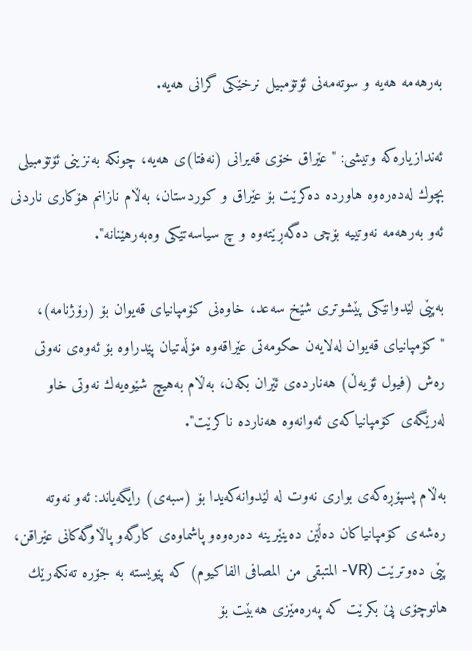به‌رهه‌مه‌ هه‌یه‌ و سوته‌مه‌نی ئۆتۆمبیل نرخێكی گرانی هه‌یه‌.

ئه‌ندازیاره‌كه‌ وتیشی: "عێراق خۆی قه‌یرانی (نه‌فتا)ی هه‌یه‌، چونكه‌ به‌نزینی ئۆتۆمبیلی بچوك له‌ده‌ره‌وه‌ هاورده‌ ده‌كرێت بۆ عێراق و كوردستان، به‌ڵام نازانم هۆكاری ناردنی ئه‌و به‌رهه‌مه‌ نه‌وتییه‌ بۆچی ده‌گه‌ڕێته‌وه‌ و چ سیاسه‌تێكی وه‌به‌رهێنانه‌".

به‌پێی لێدوانێكی پێشوتری شێخ سه‌عد، خاوه‌نی كۆمپانیای قه‌یوان بۆ (رۆژنامه‌)، "كۆمپانیای قه‌یوان له‌لایه‌ن حكومه‌تی عێراقه‌وه‌ مۆڵه‌تیان پێدراوه‌ بۆ ئه‌وه‌ی نه‌وتی ره‌ش (فیول ئۆیه‌ڵ) هه‌نارده‌ی ئێران بكه‌ن، به‌ڵام به‌هیچ شێوه‌یه‌ك نه‌وتی خاو له‌رێگه‌ی كۆمپانیاكه‌ی ئه‌وانه‌وه‌ هه‌نارده‌ ناكرێت".

به‌ڵام پسپۆڕه‌كه‌ی بواری نه‌وت له‌ لێدوانه‌كه‌یدا بۆ (سبه‌ی) رایگه‌یاند: ئه‌و نه‌وته‌ ره‌شه‌ی كۆمپانیاكان ده‌ڵێن ده‌ینێرینه‌ ده‌ره‌وه‌و پاشماوه‌ی كارگه‌و پاڵاوگه‌كانی عێراقن، پێی ده‌وترێت (VR- المتبقی من المصافی الفاكیوم) كه‌ پێویسته‌ به‌ جۆره‌ ته‌نكه‌رێك هاتوچۆی پێ بكرێت كه‌ په‌ره‌مێزی هه‌بێت بۆ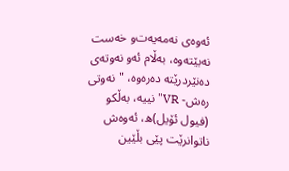ئه‌وه‌ی نه‌مه‌یه‌ت‌و خه‌ست نه‌بێته‌وه‌، به‌ڵام ئه‌و نه‌وته‌ی ده‌نێردرێته‌ ده‌ره‌وه‌، "نه‌وتی ره‌ش- VR" نییه‌، به‌ڵكو (فیول ئۆیل)ه‌، ئه‌وه‌ش ناتوانرێت پێی بڵێین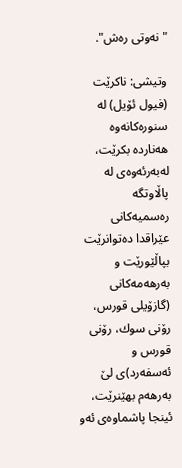"نه‌وتی ره‌ش".

وتیشی: ناكرێت (فیول ئۆیل) له‌ سنوره‌كانه‌وه‌ هه‌نارده‌ بكرێت، له‌به‌رئه‌وه‌ی له‌ پاڵاوتگه‌ ره‌سمیه‌كانی عێراقدا ده‌توانرێت بپاڵێورێت و به‌رهه‌مه‌كانی (گازۆیلی قورس، رۆنی سوك، رۆنی قورس و ئه‌سفه‌رد)ی لێ به‌رهه‌م بهێنرێت، ئینجا پاشماوه‌ی ئه‌و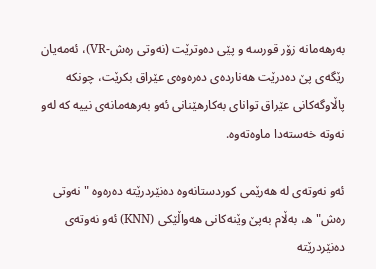به‌رهه‌مانه‌ زۆر قورسه‌ و پێی ده‌وترێت (نه‌وتی ره‌ش-VR)، ئه‌مه‌یان رێگه‌ی پێ ده‌درێت هه‌نارده‌ی ده‌ره‌وه‌ی عێراق بكرێت، چونكه‌ پاڵاوگه‌كانی عێراق توانای به‌كارهێنانی ئه‌و به‌رهه‌مانه‌ی نییه‌ كه‌ له‌و نه‌وته‌ خه‌سته‌دا ماوه‌ته‌وه‌.

ئه‌و نه‌وته‌ی له‌ هه‌رێمی كوردستانه‌وه‌ ده‌نێردرێته‌ ده‌ره‌وه‌ "نه‌وتی ره‌ش"ه‌، به‌ڵام به‌پێ وێنه‌كانی هه‌واڵێكی (KNN) ئه‌و نه‌وته‌ی ده‌نێردرێته‌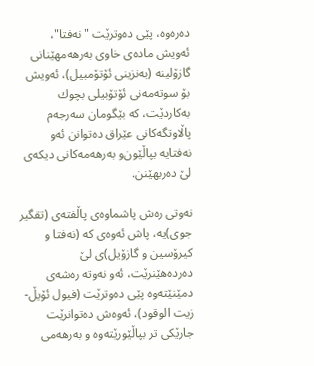ده‌ره‌وه‌، پێی ده‌وترێت "نه‌فتا"، ئه‌ویش ماده‌ی خاوی به‌رهه‌مهێنانی گازۆلینه‌ (به‌نزینی ئۆتۆمبیل)، ئه‌ویش بۆ سوته‌مه‌نی ئۆتۆبیلی بچوك به‌كاردێت، كه‌ بێگومان سه‌رجه‌م پاڵاوتگه‌كانی عێراق ده‌توانن ئه‌و نه‌فتایه‌ بپاڵێون‌و به‌رهه‌مه‌كانی دیكه‌ی لێ ده‌ربهێنن.

نه‌وتی ره‌ش پاشماوه‌ی پاڵفته‌ی (تقگیر جوی)یه‌، پاش ئه‌وه‌ی كه‌ (نه‌فتا و كیرۆسین و گازۆیل)ی لێ ده‌رده‌هێنرێت، ئه‌و نه‌وته‌ ره‌شه‌ی دمێنێته‌وه‌ پێی ده‌وترێت (فیول ئۆیڵ- زیت الوقود)، ئه‌وه‌ش ده‌توانرێت جارێكی تر بپاڵێورێته‌وه‌ و به‌رهه‌می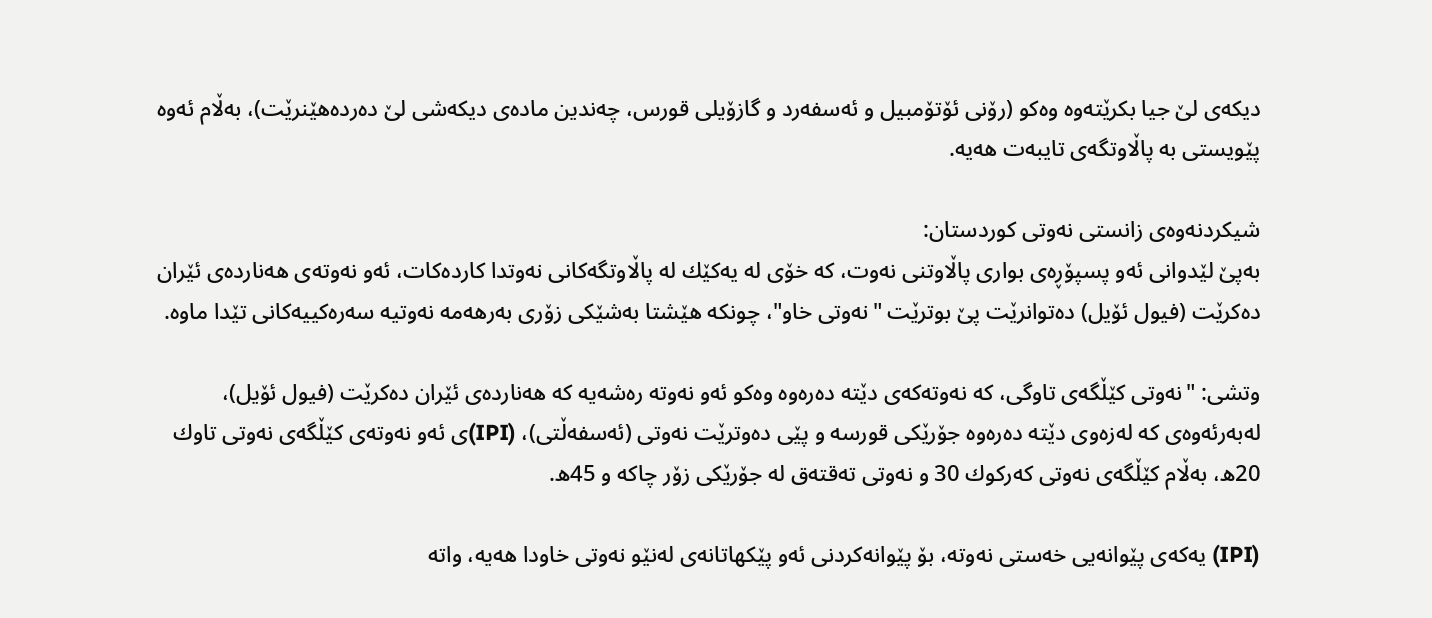دیكه‌ی لێ جیا بكرێته‌وه‌ وه‌كو (رۆنی ئۆتۆمبیل و ئه‌سفه‌رد و گازۆیلی قورس، چه‌ندین ماده‌ی دیكه‌شی لێ ده‌رده‌هێنرێت)، به‌ڵام ئه‌وه‌ پێویستی به‌ پاڵاوتگه‌ی تایبه‌ت هه‌یه‌.

شیكردنه‌وه‌ی زانستی نه‌وتی كوردستان:
به‌پێ لێدوانی ئه‌و پسپۆڕه‌ی بواری پاڵاوتنی نه‌وت، كه‌ خۆی له‌ یه‌كێك له‌ پاڵاوتگه‌كانی نه‌وتدا كارده‌كات، ئه‌و نه‌وته‌ی هه‌نارده‌ی ئێران ده‌كرێت (فیول ئۆیل) ده‌توانرێت پێ بوترێت "نه‌وتی خاو"، چونكه‌ هێشتا به‌شێكی زۆری به‌رهه‌مه‌ نه‌وتیه‌ سه‌ره‌كییه‌كانی تێدا ماوه‌.

وتشی: "نه‌وتی كێڵگه‌ی تاوگی‌، كه‌ نه‌وته‌كه‌ی دێته‌ ده‌ره‌وه‌ وه‌كو ئه‌و نه‌وته‌ ره‌شه‌یه‌ كه‌ هه‌نارده‌ی ئێران ده‌كرێت (فیول ئۆیل)، له‌به‌رئه‌وه‌ی كه‌ له‌زه‌وی دێته‌ ده‌ره‌وه‌ جۆرێكی قورسه‌ و پێی ده‌وترێت نه‌وتی (ئه‌سفه‌ڵتی)، (IPI)ی ئه‌و نه‌وته‌ی كێڵگه‌ی نه‌وتی تاوك 20ه‌، به‌ڵام كێڵگه‌ی نه‌وتی كه‌ركوك 30 و نه‌وتی ته‌قته‌ق له‌ جۆرێكی زۆر چاكه‌ و 45ه‌.

(IPI) یه‌كه‌ی پێوانه‌یی خه‌ستی نه‌وته‌، بۆ پێوانه‌كردنی ئه‌و پێكهاتانه‌ی له‌نێو نه‌وتی خاودا هه‌یه‌، واته‌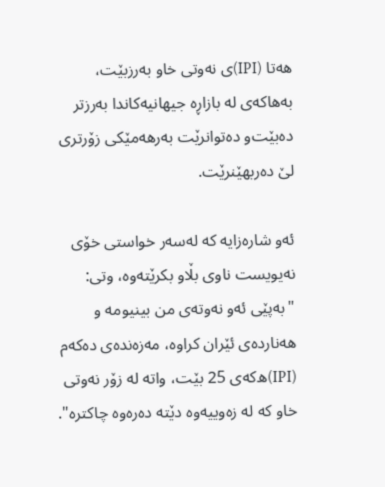هه‌تا (IPI)ی نه‌وتی خاو به‌رزبێت، به‌هاكه‌ی له‌ بازاڕه‌ جیهانیه‌كاندا به‌رزتر ده‌بێت‌و ده‌توانرێت به‌رهه‌مێكی زۆرتری لێ ده‌ربهێنرێت.

ئه‌و شاره‌زایه‌ كه‌ له‌سه‌ر خواستی خۆی نه‌یویست ناوی بڵاو بكرێته‌وه‌، وتی: "به‌پێی ئه‌و نه‌وته‌ی من بینیومه‌ و هه‌نارده‌ی ئێران كراوه‌، مه‌زه‌نده‌ی ده‌كه‌م (IPI)ه‌كه‌ی 25 بێت، واته‌ له‌ زۆر نه‌وتی خاو كه‌ له‌ زه‌وییه‌وه‌ دێته‌ ده‌ره‌وه‌ چاكتره‌".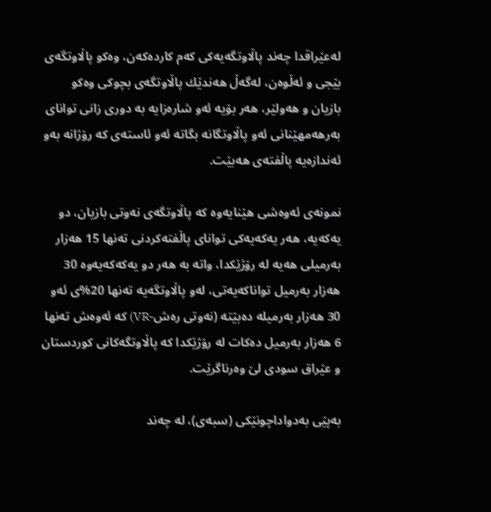له‌عێراقدا چه‌ند پاڵاوتگه‌یه‌كی كه‌م كارده‌كه‌ن، وه‌كو پاڵاوتگه‌ی بێجی و ئه‌ڵوه‌ن، له‌گه‌ڵ هه‌ندێك پاڵاوتگه‌ی بچوكی وه‌كو بازیان و هه‌ولێر، هه‌ر بۆیه‌ ئه‌و شاره‌زایه‌ به‌ دوری زانی توانای به‌رهه‌مهێنانی ئه‌و پاڵاوتگانه‌ بگاته‌ ئه‌و ئاسته‌ی كه‌ رۆژانه‌ به‌و ئه‌ندازه‌یه‌ پاڵفته‌ی هه‌بێت.

نمونه‌ی ئه‌وه‌شی هێنایه‌وه‌ كه‌ پاڵاوتگه‌ی نه‌وتی بازیان، دو یه‌كه‌یه‌، هه‌ر یه‌كه‌یه‌كی توانای پاڵفته‌كردنی ته‌نها 15 هه‌زار به‌رمیلی هه‌یه‌ له‌ رۆژێكدا، واته‌ به‌ هه‌ر دو یه‌كه‌كه‌یه‌وه‌ 30 هه‌زار به‌رمیل تواناكه‌یه‌تی، له‌و پاڵاوتگه‌یه‌ ته‌نها 20%ی ئه‌و 30 هه‌زار به‌رمیله‌ ده‌بێته‌ (نه‌وتی ره‌ش-VR) كه‌ ئه‌وه‌ش ته‌نها 6 هه‌زار به‌رمیل ده‌كات له‌ رۆژێكدا كه‌ پاڵاوتگه‌كانی كوردستان و عێراق سودی لێ وه‌رناگرێت.

به‌پێی به‌دواداچونێكی (سبه‌ی)، له‌ چه‌ند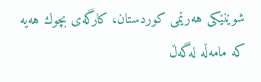شوێنێكی هه‌رێمی كوردستان، كارگه‌ی بچوك هه‌یه‌ كه‌ مامه‌ڵه‌ له‌گه‌ڵ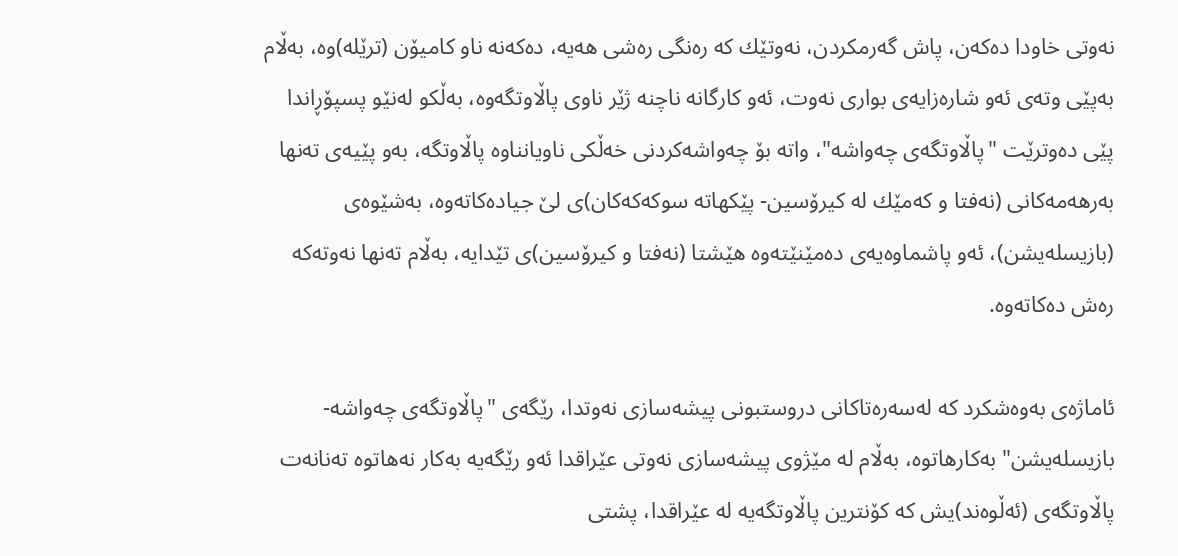نه‌وتی خاودا ده‌كه‌ن، پاش گه‌رمكردن، نه‌وتێك كه‌ ره‌نگی ره‌شی هه‌یه‌، ده‌كه‌نه‌ ناو كامیۆن (ترێله‌)وه‌، به‌ڵام به‌پێی وته‌ی ئه‌و شاره‌زایه‌ی بواری نه‌وت، ئه‌و كارگانه‌ ناچنه‌ ژێر ناوی پاڵاوتگه‌وه‌، به‌ڵكو له‌نێو پسپۆڕاندا پێی ده‌وترێت "پاڵاوتگه‌ی چه‌واشه‌"، واته‌ بۆ چه‌واشه‌كردنی خه‌ڵكی ناویانناوه‌ پاڵاوتگه‌، به‌و پێیه‌ی ته‌نها به‌رهه‌مه‌كانی (نه‌فتا و كه‌مێك له‌ كیرۆسین- پێكهاته‌ سوكه‌كه‌كان)ی لێ جیاده‌كاته‌وه‌، به‌شێوه‌ی (بازیسله‌یشن)، ئه‌و پاشماوه‌یه‌ی ده‌مێنێته‌وه‌ هێشتا (نه‌فتا و كیرۆسین)ی تێدایه‌، به‌ڵام ته‌نها نه‌وته‌كه‌ ره‌ش ده‌كاته‌وه‌.

ئاماژه‌ی به‌وه‌شكرد كه‌ له‌سه‌ره‌تاكانی دروستبونی پیشه‌سازی نه‌وتدا، رێگه‌ی "پاڵاوتگه‌ی چه‌واشه‌- بازیسله‌یشن" به‌كارهاتوه‌، به‌ڵام له‌ مێژوی پیشه‌سازی نه‌وتی عێراقدا ئه‌و رێگه‌یه‌ به‌كار نه‌هاتوه‌ ته‌نانه‌ت پاڵاوتگه‌ی (ئه‌ڵوه‌ند)یش كه‌ كۆنترین پاڵاوتگه‌یه‌ له‌ عێراقدا، پشتی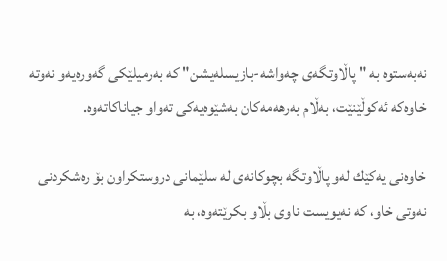نه‌به‌ستوه‌ به‌ " پاڵاوتگه‌ی چه‌واشه‌-بازیسله‌یشن" كه‌ به‌رمیلێكی گه‌وره‌یه‌و نه‌وته‌ خاوه‌كه‌ ئه‌كوڵێنێت، به‌ڵام به‌رهه‌مه‌كان به‌شێوه‌یه‌كی ته‌واو جیاناكاته‌وه‌.

خاوه‌نی یه‌كێك له‌و پاڵاوتگه‌ بچوكانه‌ی له‌ سلێمانی دروستكراون بۆ ره‌شكردنی نه‌وتی خاو، كه‌ نه‌یویست ناوی بڵاو بكرێته‌وه‌، به‌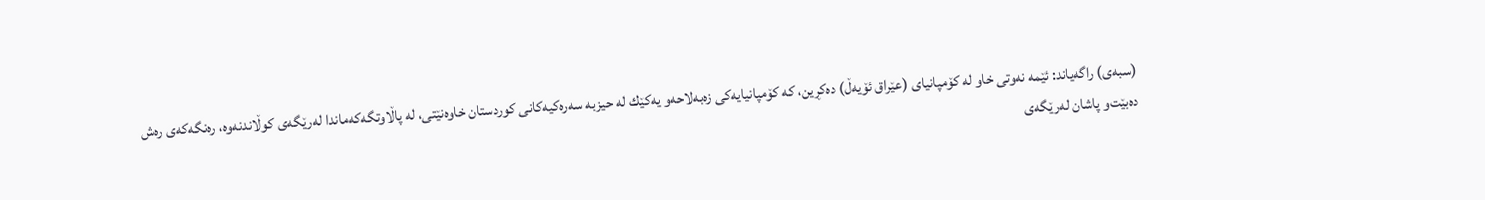(سبه‌ی) راگه‌یاند: ئێمه‌ نه‌وتی خاو له‌ كۆمپانیای (عێراق ئۆیه‌ڵ) ده‌كڕین، كه‌ كۆمپانیایه‌كی زه‌به‌لاحه‌‌و یه‌كێك له‌ حیزبه‌ سه‌ره‌كیه‌كانی كوردستان خاوه‌نێتی، له‌ پاڵاوتگه‌كه‌ماندا له‌رێگه‌ی كوڵاندنه‌وه‌، ره‌نگه‌كه‌ی ره‌ش ده‌بێت‌و پاشان له‌رێگه‌ی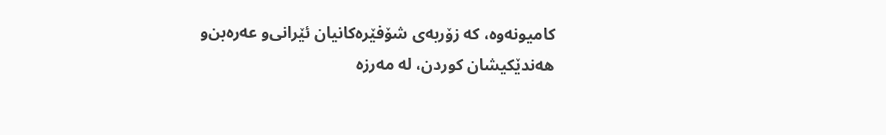كامیونه‌وه‌، كه‌ زۆربه‌ی شۆفێره‌كانیان ئێرانی‌و عه‌ره‌بن‌و هه‌ندێكیشان كوردن، له‌ مه‌رزه‌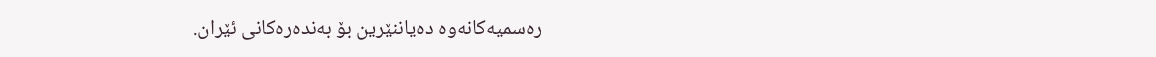ره‌سمیه‌كانه‌وه‌ ده‌یاننێرین بۆ به‌نده‌ره‌كانی ئێران.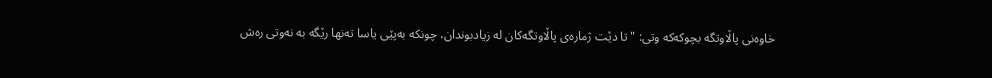خاوه‌نی پاڵاوتگه‌ بچوكه‌كه‌ وتی: "تا دێت ژماره‌ی پاڵاوتگه‌كان له‌ زیادبوندان، چونكه‌ به‌پێی یاسا ته‌نها رێگه‌ به‌ نه‌وتی ره‌ش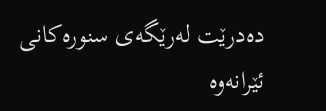ده‌درێت له‌رێگه‌ی سنوره‌كانی ئێرانه‌وه‌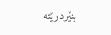بنێردرێته‌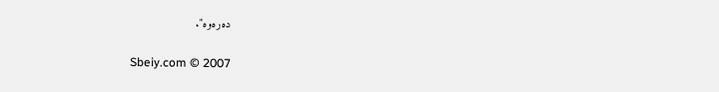ده‌ره‌وه‌".

Sbeiy.com © 2007